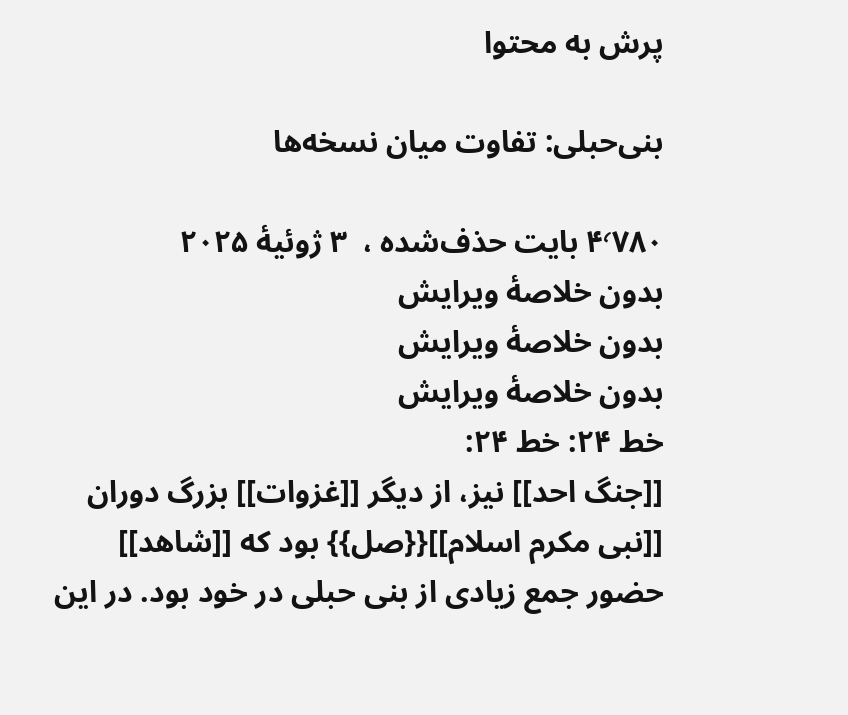پرش به محتوا

بنی‌حبلی: تفاوت میان نسخه‌ها

۴٬۷۸۰ بایت حذف‌شده ،  ۳ ژوئیهٔ ۲۰۲۵
بدون خلاصۀ ویرایش
بدون خلاصۀ ویرایش
بدون خلاصۀ ویرایش
خط ۲۴: خط ۲۴:
[[جنگ احد]] نیز، از دیگر [[غزوات]] بزرگ دوران [[نبی مکرم اسلام]]{{صل}} بود که [[شاهد]] حضور جمع زیادی از بنی حبلی در خود بود. در این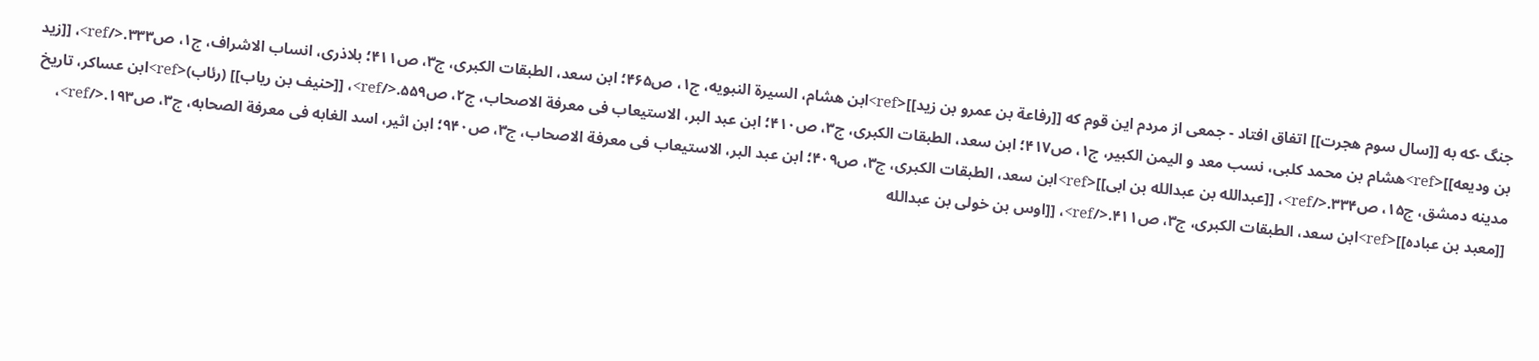جنگ -که به [[سال سوم هجرت]] اتفاق افتاد - جمعی از مردم این قوم که [[رفاعة بن عمرو بن زید]]<ref>ابن هشام، السیرة النبویه، ج۱، ص۴۶۵؛ ابن سعد، الطبقات الکبری، ج۳، ص۴۱۱؛ بلاذری، انساب الاشراف، ج۱، ص۳۳۳.</ref>، [[زید بن ودیعه]]<ref>هشام بن محمد کلبی، نسب معد و الیمن الکبیر، ج۱، ص۴۱۷؛ ابن سعد، الطبقات الکبری، ج۳، ص۴۱۰؛ ابن عبد البر، الاستیعاب فی معرفة الاصحاب، ج۲، ص۵۵۹.</ref>، [[حنیف بن ریاب]] (رئاب)<ref>ابن عساکر، تاریخ مدینه دمشق، ج۱۵، ص۳۳۴.</ref>، [[عبدالله بن عبدالله بن ابی]]<ref>ابن سعد، الطبقات الکبری، ج۳، ص۴۰۹؛ ابن عبد البر، الاستیعاب فی معرفة الاصحاب، ج۳، ص۹۴۰؛ ابن اثیر، اسد الغابه فی معرفة الصحابه، ج۳، ص۱۹۳.</ref>، [[معبد بن عباده]]<ref>ابن سعد، الطبقات الکبری، ج۳، ص۴۱۱.</ref>، [[اوس بن خولی بن عبدالله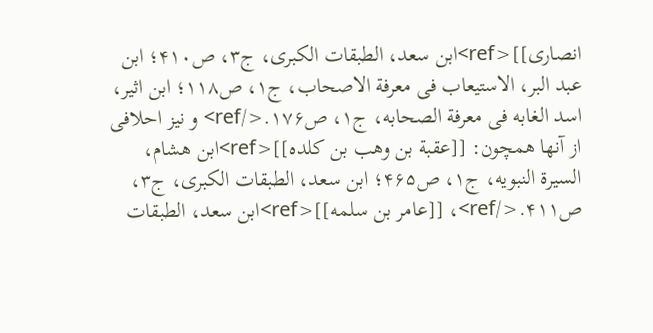انصاری]]<ref>ابن سعد، الطبقات الکبری، ج۳، ص۴۱۰؛ ابن عبد البر، الاستیعاب فی معرفة الاصحاب، ج۱، ص۱۱۸؛ ابن اثیر، اسد الغابه فی معرفة الصحابه، ج۱، ص۱۷۶.</ref> و نیز احلافی از آنها همچون: [[عقبة بن وهب بن کلده]]<ref>ابن هشام، السیرة النبویه، ج۱، ص۴۶۵؛ ابن سعد، الطبقات الکبری، ج۳، ص۴۱۱.</ref>، [[عامر بن سلمه]]<ref>ابن سعد، الطبقات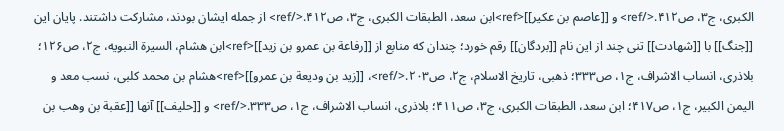الکبری، ج۳، ص۴۱۲.</ref> و [[عاصم بن عکیر]]<ref>ابن سعد، الطبقات الکبری، ج۳، ص۴۱۲.</ref> از جمله ایشان بودند، مشارکت داشتند. پایان این [[جنگ]] با [[شهادت]] تنی چند از این نام [[بردگان]] رقم خورد؛ چندان که منابع از [[رفاعة بن عمرو بن زید]]<ref>ابن هشام، السیرة النبویه، ج۲، ص۱۲۶؛ بلاذری، انساب الاشراف، ج۱، ص۳۳۳؛ ذهبی، تاریخ الاسلام، ج۲، ص۲۰۳.</ref>، [[زید بن ودیعة بن عمرو]]<ref>هشام بن محمد کلبی، نسب معد و الیمن الکبیر، ج۱، ص۴۱۷؛ ابن سعد، الطبقات الکبری، ج۳، ص۴۱۱؛ بلاذری، انساب الاشراف، ج۱، ص۳۳۳.</ref> و [[حلیف]] آنها [[عقبة بن وهب بن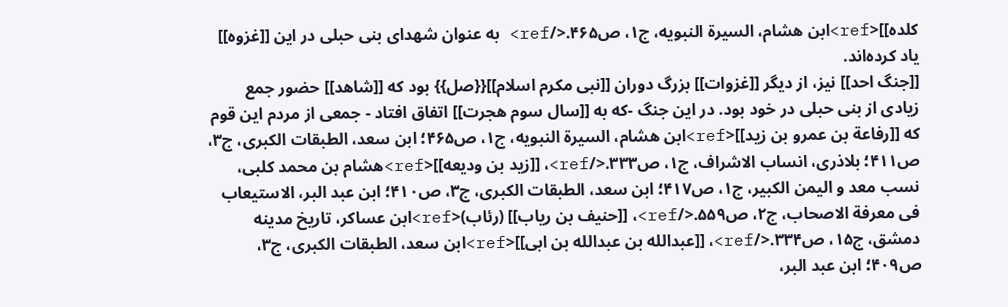کلده]]<ref>ابن هشام، السیرة النبویه، ج۱، ص۴۶۵.</ref> به عنوان شهدای بنی حبلی در این [[غزوه]] یاد کرده‌اند.
[[جنگ احد]] نیز، از دیگر [[غزوات]] بزرگ دوران [[نبی مکرم اسلام]]{{صل}} بود که [[شاهد]] حضور جمع زیادی از بنی حبلی در خود بود. در این جنگ -که به [[سال سوم هجرت]] اتفاق افتاد - جمعی از مردم این قوم که [[رفاعة بن عمرو بن زید]]<ref>ابن هشام، السیرة النبویه، ج۱، ص۴۶۵؛ ابن سعد، الطبقات الکبری، ج۳، ص۴۱۱؛ بلاذری، انساب الاشراف، ج۱، ص۳۳۳.</ref>، [[زید بن ودیعه]]<ref>هشام بن محمد کلبی، نسب معد و الیمن الکبیر، ج۱، ص۴۱۷؛ ابن سعد، الطبقات الکبری، ج۳، ص۴۱۰؛ ابن عبد البر، الاستیعاب فی معرفة الاصحاب، ج۲، ص۵۵۹.</ref>، [[حنیف بن ریاب]] (رئاب)<ref>ابن عساکر، تاریخ مدینه دمشق، ج۱۵، ص۳۳۴.</ref>، [[عبدالله بن عبدالله بن ابی]]<ref>ابن سعد، الطبقات الکبری، ج۳، ص۴۰۹؛ ابن عبد البر،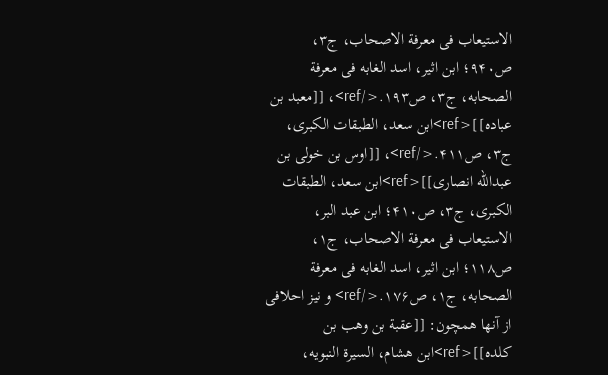الاستیعاب فی معرفة الاصحاب، ج۳، ص۹۴۰؛ ابن اثیر، اسد الغابه فی معرفة الصحابه، ج۳، ص۱۹۳.</ref>، [[معبد بن عباده]]<ref>ابن سعد، الطبقات الکبری، ج۳، ص۴۱۱.</ref>، [[اوس بن خولی بن عبدالله انصاری]]<ref>ابن سعد، الطبقات الکبری، ج۳، ص۴۱۰؛ ابن عبد البر، الاستیعاب فی معرفة الاصحاب، ج۱، ص۱۱۸؛ ابن اثیر، اسد الغابه فی معرفة الصحابه، ج۱، ص۱۷۶.</ref> و نیز احلافی از آنها همچون: [[عقبة بن وهب بن کلده]]<ref>ابن هشام، السیرة النبویه،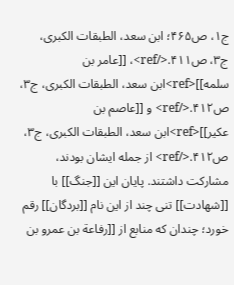ج۱، ص۴۶۵؛ ابن سعد، الطبقات الکبری، ج۳، ص۴۱۱.</ref>، [[عامر بن سلمه]]<ref>ابن سعد، الطبقات الکبری، ج۳، ص۴۱۲.</ref> و [[عاصم بن عکیر]]<ref>ابن سعد، الطبقات الکبری، ج۳، ص۴۱۲.</ref> از جمله ایشان بودند، مشارکت داشتند. پایان این [[جنگ]] با [[شهادت]] تنی چند از این نام [[بردگان]] رقم خورد؛ چندان که منابع از [[رفاعة بن عمرو بن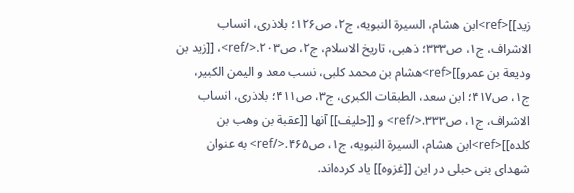زید]]<ref>ابن هشام، السیرة النبویه، ج۲، ص۱۲۶؛ بلاذری، انساب الاشراف، ج۱، ص۳۳۳؛ ذهبی، تاریخ الاسلام، ج۲، ص۲۰۳.</ref>، [[زید بن ودیعة بن عمرو]]<ref>هشام بن محمد کلبی، نسب معد و الیمن الکبیر، ج۱، ص۴۱۷؛ ابن سعد، الطبقات الکبری، ج۳، ص۴۱۱؛ بلاذری، انساب الاشراف، ج۱، ص۳۳۳.</ref> و [[حلیف]] آنها [[عقبة بن وهب بن کلده]]<ref>ابن هشام، السیرة النبویه، ج۱، ص۴۶۵.</ref> به عنوان شهدای بنی حبلی در این [[غزوه]] یاد کرده‌اند.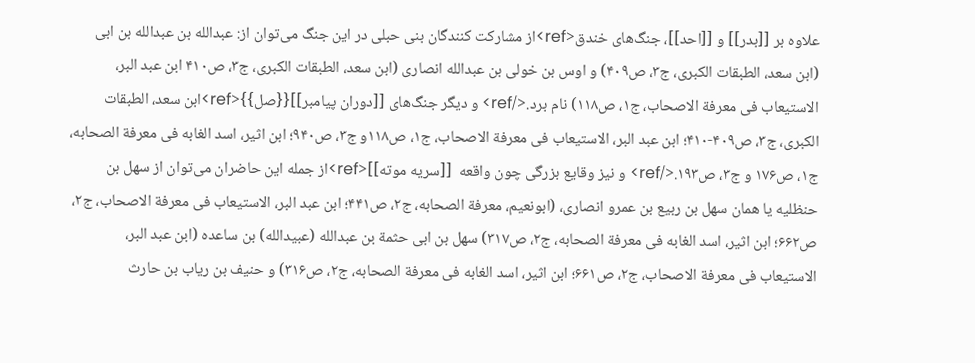علاوه بر [[بدر]] و [[احد]]، جنگ‌های خندق<ref>از مشارکت کنندگان بنی حبلی در این جنگ می‌توان از: عبدالله بن عبدالله بن ابی (ابن سعد، الطبقات الکبری، ج۳، ص۴۰۹) و اوس بن خولی بن عبدالله انصاری (ابن سعد، الطبقات الکبری، ج۳، ص۴۱۰ ابن عبد البر، الاستیعاب فی معرفة الاصحاب، ج۱، ص۱۱۸) نام برد.</ref> و دیگر جنگ‌های [[دوران پیامبر]]{{صل}}<ref>ابن سعد، الطبقات الکبری، ج۳، ص۴۰۹-۴۱۰؛ ابن عبد البر، الاستیعاب فی معرفة الاصحاب، ج۱، ص۱۱۸و ج۳، ص۹۴۰؛ ابن اثیر، اسد الغابه فی معرفة الصحابه، ج۱، ص۱۷۶ و ج۳، ص۱۹۳.</ref> و نیز وقایع بزرگی چون واقعه  [[سریه موته]]<ref>از جمله این حاضران می‌توان از سهل بن حنظلیه یا همان سهل بن ربیع بن عمرو انصاری، (ابونعیم، معرفة الصحابه، ج۲، ص۴۴۱؛ ابن عبد البر، الاستیعاب فی معرفة الاصحاب، ج۲، ص۶۶۲؛ ابن اثیر، اسد الغابه فی معرفة الصحابه، ج۲، ص۳۱۷) سهل بن ابی حثمة بن عبدالله (عبیدالله) بن ساعده (ابن عبد البر، الاستیعاب فی معرفة الاصحاب، ج۲، ص۶۶۱؛ ابن اثیر، اسد الغابه فی معرفة الصحابه، ج۲، ص۳۱۶) و حنیف بن ریاب بن حارث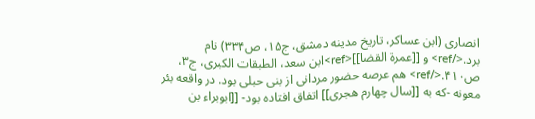انصاری (ابن عساکر، تاریخ مدینه دمشق، ج۱۵، ص۳۳۴) نام برد.</ref> و [[عمرة القضا]]<ref>ابن سعد، الطبقات الکبری، ج۳، ص۴۱۰.</ref> هم عرصه حضور مردانی از بنی حبلی بود. در واقعه بئر معونه -که به [[سال چهارم هجری]] اتفاق افتاده بود- [[ابوبراء بن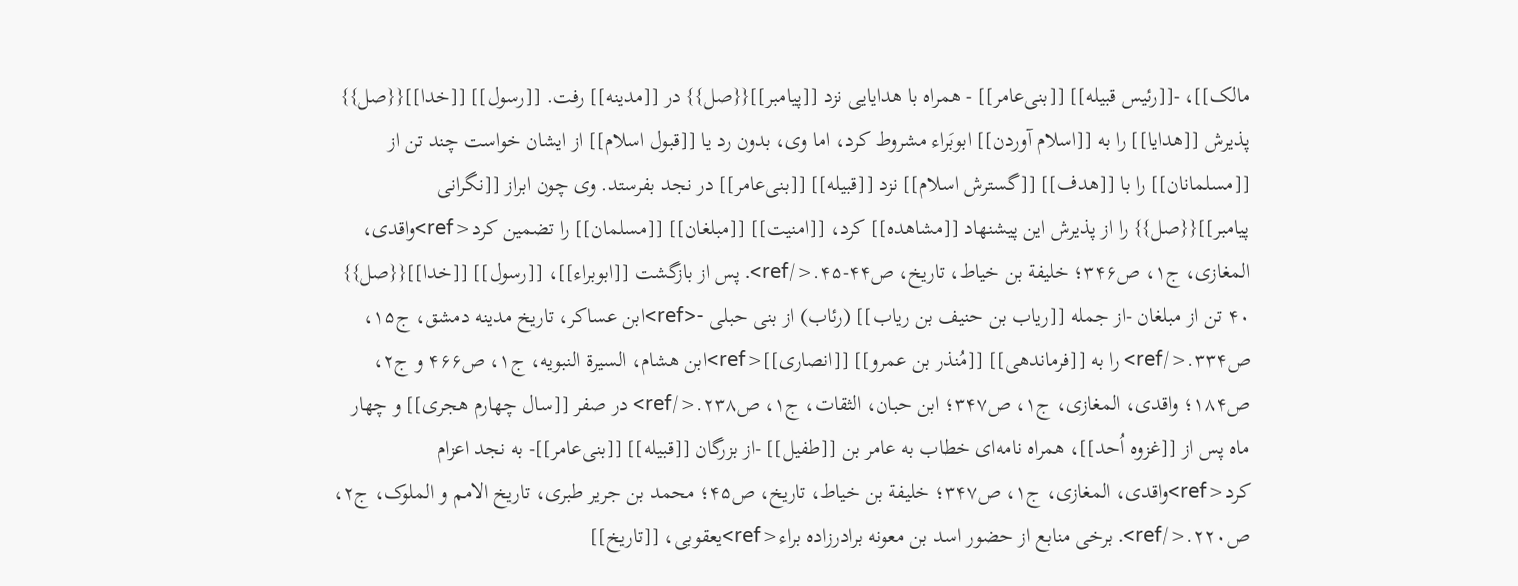مالک]]، -[[رئیس قبیله]] [[بنی‌عامر]] - همراه با هدایایی نزد [[پیامبر]]{{صل}} در [[مدینه]] رفت. [[رسول]] [[خدا]]{{صل}} پذیرش [[هدایا]] را به [[اسلام آوردن]] ابوبَراء مشروط کرد، اما وی، بدون رد یا [[قبول اسلام]] از ایشان خواست چند تن از [[مسلمانان]] را با [[هدف]] [[گسترش اسلام]] نزد [[قبیله]] [[بنی‌عامر]] در نجد بفرستد. وی چون ابراز [[نگرانی پیامبر]]{{صل}} را از پذیرش این پیشنهاد [[مشاهده]] کرد، [[امنیت]] [[مبلغان]] [[مسلمان]] را تضمین کرد<ref>واقدی، المغازی، ج۱، ص۳۴۶؛ خلیفة بن خیاط، تاریخ، ص۴۴-۴۵.</ref>. پس از بازگشت [[ابوبراء]]، [[رسول]] [[خدا]]{{صل}} ۴۰ تن از مبلغان -از جمله [[ریاب بن حنیف بن ریاب]] (رئاب) از بنی حبلی -<ref>ابن عساکر، تاریخ مدینه دمشق، ج۱۵، ص۳۳۴.</ref> را به [[فرماندهی]] [[مُنذر بن عمرو]] [[انصاری]]<ref>ابن هشام، السیرة النبویه، ج۱، ص۴۶۶ و ج۲، ص۱۸۴؛ واقدی، المغازی، ج۱، ص۳۴۷؛ ابن حبان، الثقات، ج۱، ص۲۳۸.</ref> در صفر [[سال چهارم هجری]] و چهار ماه پس از [[غزوه اُحد]]، همراه نامه‌ای خطاب به عامر بن [[طفیل]] -از بزرگان [[قبیله]] [[بنی‌عامر]]- به نجد اعزام کرد<ref>واقدی، المغازی، ج۱، ص۳۴۷؛ خلیفة بن خیاط، تاریخ، ص۴۵؛ محمد بن جریر طبری، تاریخ الامم و الملوک، ج۲، ص۲۲۰.</ref>. برخی منابع از حضور اسد بن معونه برادرزاده براء<ref>یعقوبی، [[تاریخ]]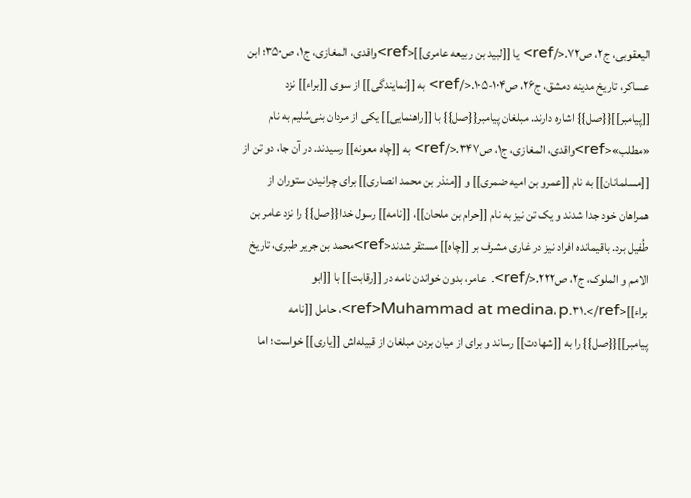الیعقوبی، ج۲، ص۷۲.</ref> یا [[لبید بن ربیعه عامری]]<ref>واقدی، المغازی، ج۱، ص۳۵۰؛ ابن عساکر، تاریخ مدینه دمشق، ج۲۶، ص۱۰۴-۱۰۵.</ref> به [[نمایندگی]] از سوی [[براء]] نزد [[پیامبر]]{{صل}} اشاره دارند. مبلغان پیامبر{{صل}} با [[راهنمایی]] یکی از مردان بنی‌سُلیم به نام «مطلب»<ref>واقدی، المغازی، ج۱، ص۳۴۷.</ref> به [[چاه معونه]] رسیدند. در آن جا، دو تن از [[مسلمانان]] به نام [[عمرو بن امیه ضمری]] و [[منذر بن محمد انصاری]] برای چرانیدن ستوران از همراهان خود جدا شدند و یک تن نیز به نام [[حرام بن ملحان]]، [[نامه]] رسول خدا{{صل}} را نزد عامر بن طُفیل برد. باقیمانده افراد نیز در غاری مشرف بر [[چاه]] مستقر شدند<ref>محمد بن جریر طبری، تاریخ الامم و الملوک، ج۲، ص۲۲۲.</ref>. عامر، بدون خواندن نامه در [[رقابت]] با [[ابو براء]]<ref>Muhammad at medina، p.۳۱.</ref>، حامل [[نامه پیامبر]]{{صل}} را به [[شهادت]] رساند و برای از میان بردن مبلغان از قبیله‌اش [[یاری]] خواست؛ اما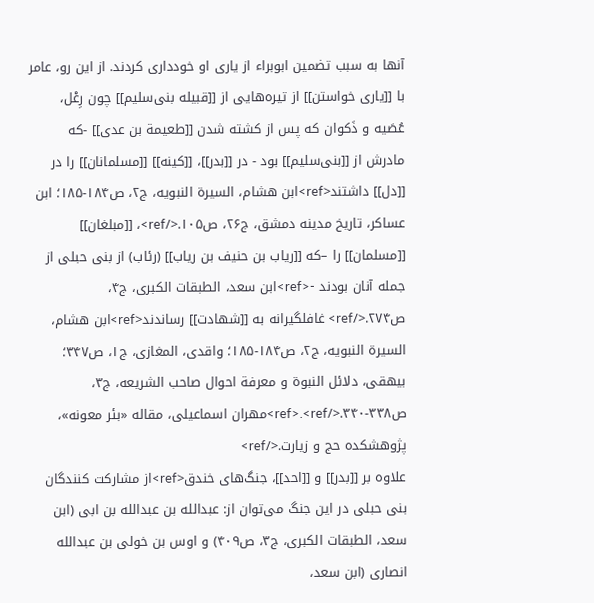آنها به سبب تضمین ابوبراء از یاری او خودداری کردند. از این رو، عامر با [[یاری خواستن]] از تیره‌هایی از [[قبیله بنی‌سلیم]] چون رِعْل، عُصَیه و ذَکوان که پس از کشته شدن [[طعیمة بن عدی]] -که مادرش از [[بنی‌سلیم]] بود - در [[بدر]]، [[کینه]] [[مسلمانان]] را در [[دل]] داشتند<ref>ابن هشام، السیرة النبویه، ج۲، ص۱۸۴-۱۸۵؛ ابن عساکر، تاریخ مدینه دمشق، ج۲۶، ص۱۰۵.</ref>، [[مبلغان]] [[مسلمان]] را –که [[ریاب بن حنیف بن ریاب]] (رئاب) از بنی حبلی از جمله آنان بودند -<ref>ابن سعد، الطبقات الکبری، ج۴، ص۲۷۴.</ref> غافلگیرانه به [[شهادت]] رساندند<ref>ابن هشام، السیرة النبویه، ج۲، ص۱۸۴-۱۸۵؛ واقدی، المغازی، ج۱، ص۳۴۷؛ بیهقی، دلائل النبوة و معرفة احوال صاحب الشریعه، ج۳، ص۳۳۸-۳۴۰.</ref>.<ref>مهران اسماعیلی، مقاله «بئر معونه»، پژوهشکده حج و زیارت.</ref>
علاوه بر [[بدر]] و [[احد]]، جنگ‌های خندق<ref>از مشارکت کنندگان بنی حبلی در این جنگ می‌توان از: عبدالله بن عبدالله بن ابی (ابن سعد، الطبقات الکبری، ج۳، ص۴۰۹) و اوس بن خولی بن عبدالله انصاری (ابن سعد،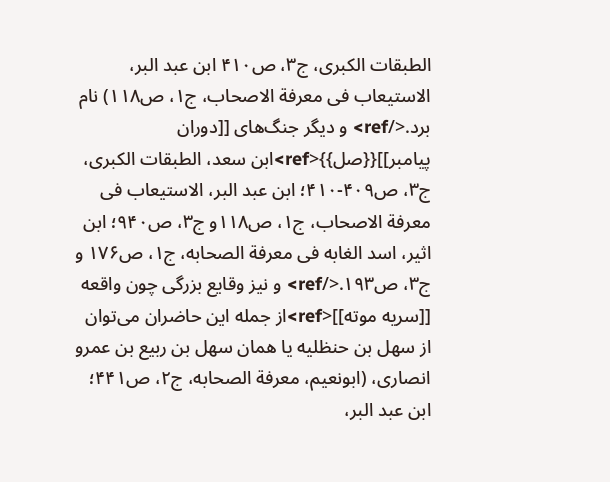الطبقات الکبری، ج۳، ص۴۱۰ ابن عبد البر، الاستیعاب فی معرفة الاصحاب، ج۱، ص۱۱۸) نام برد.</ref> و دیگر جنگ‌های [[دوران پیامبر]]{{صل}}<ref>ابن سعد، الطبقات الکبری، ج۳، ص۴۰۹-۴۱۰؛ ابن عبد البر، الاستیعاب فی معرفة الاصحاب، ج۱، ص۱۱۸و ج۳، ص۹۴۰؛ ابن اثیر، اسد الغابه فی معرفة الصحابه، ج۱، ص۱۷۶ و ج۳، ص۱۹۳.</ref> و نیز وقایع بزرگی چون واقعه  [[سریه موته]]<ref>از جمله این حاضران می‌توان از سهل بن حنظلیه یا همان سهل بن ربیع بن عمرو انصاری، (ابونعیم، معرفة الصحابه، ج۲، ص۴۴۱؛ ابن عبد البر،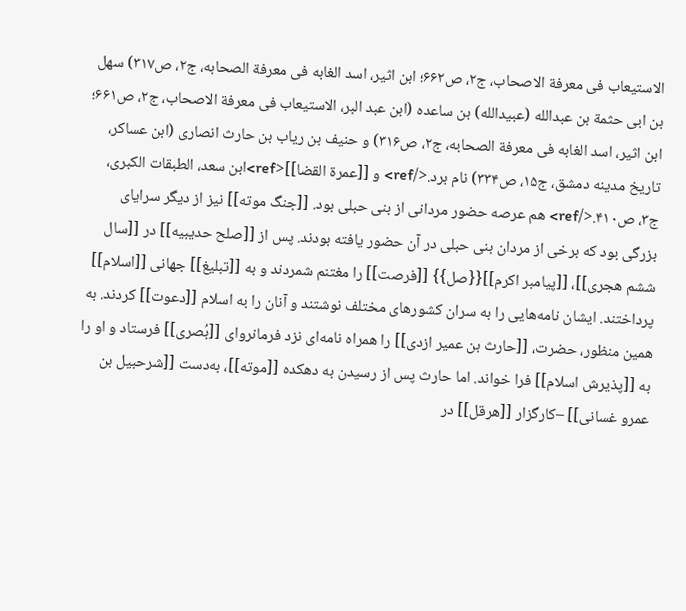الاستیعاب فی معرفة الاصحاب، ج۲، ص۶۶۲؛ ابن اثیر، اسد الغابه فی معرفة الصحابه، ج۲، ص۳۱۷) سهل بن ابی حثمة بن عبدالله (عبیدالله) بن ساعده (ابن عبد البر، الاستیعاب فی معرفة الاصحاب، ج۲، ص۶۶۱؛ ابن اثیر، اسد الغابه فی معرفة الصحابه، ج۲، ص۳۱۶) و حنیف بن ریاب بن حارث انصاری (ابن عساکر، تاریخ مدینه دمشق، ج۱۵، ص۳۳۴) نام برد.</ref> و [[عمرة القضا]]<ref>ابن سعد، الطبقات الکبری، ج۳، ص۴۱۰.</ref> هم عرصه حضور مردانی از بنی حبلی بود. [[جنگ موته]] نیز از دیگر سرایای بزرگی بود که برخی از مردان بنی حبلی در آن حضور یافته بودند. پس از [[صلح حدیبیه]] در [[سال ششم هجری]]، [[پیامبر اکرم]]{{صل}} [[فرصت]] را مغتنم شمردند و به [[تبلیغ]] جهانی [[اسلام]] پرداختند. ایشان نامه‌هایی را به سران کشورهای مختلف نوشتند و آنان را به اسلام [[دعوت]] کردند. به همین منظور، حضرت، [[حارث بن عمیر ازدی]] را همراه نامه‌ای نزد فرمانروای [[بُصری]] فرستاد و او را به [[پذیرش اسلام]] فرا خواند. اما حارث پس از رسیدن به دهکده [[موته]]، به‌دست [[شرحبیل بن عمرو غسانی]] –کارگزار [[هرقل]] در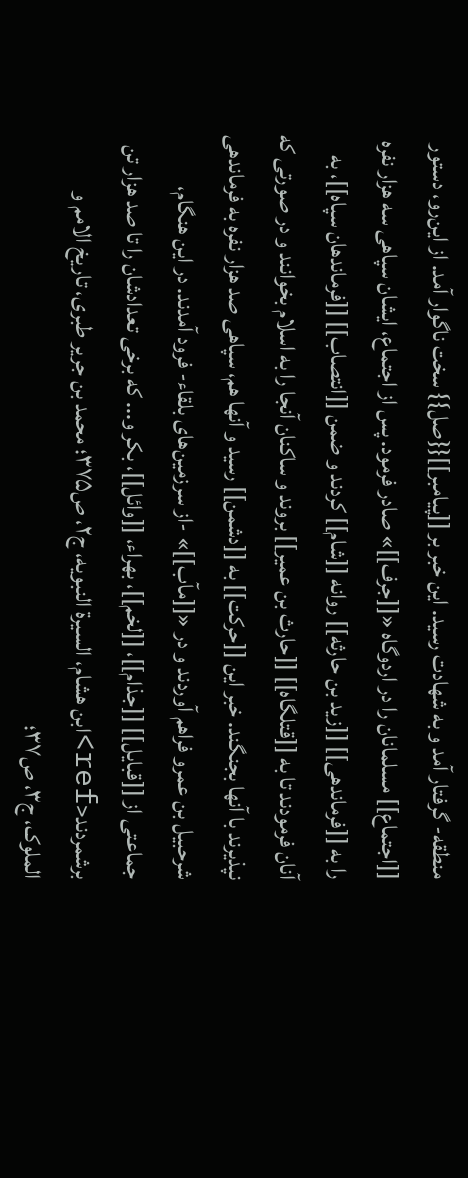منطقه- گرفتار آمد و به شهادت رسید. این خبر بر [[پیامبر]]{{صل}} سخت ناگوار آمد. از این‌رو، دستور [[اجتماع]] مسلمانان را در اردوگاه «[[جرف]]» صادر فرمود. پس از اجتماع، ایشان سپاهی سه هزار نفره را به [[فرماندهی]] [[زید بن حارثه]] روانه [[شام]] کردند و ضمن [[انتصاب]] [[فرماندهان سپاه]]، به آنان فرمودند تا به [[قتلگاه]] [[حارث بن عمیر]] بروند و ساکنان آنجا را به اسلام بخوانند و در صورتی که نپذیرند با آنها بجنگند. خبر این [[حرکت]] به [[دشمن]] رسید و آنها هم، سپاهی صد هزار نفره به فرماندهی شرحبیل بن عمرو فراهم آوردند و در «[[مآب]]» -از سرزمین‌های بلقاء- فرود آمدند. در این هنگام، جماعتی از [[قبایل]] [[جذام]]، [[لخم]]، بهراء، [[وائل]]، بکر و... که برخی تعدادشان را تا صد هزار تن برشمردند<ref>ابن هشام، السیرة النبویه، ج۲، ص۳۷۵؛ محمد بن جریر طبری، تاریخ الامم و الملوک، ج۳، ص۳۷؛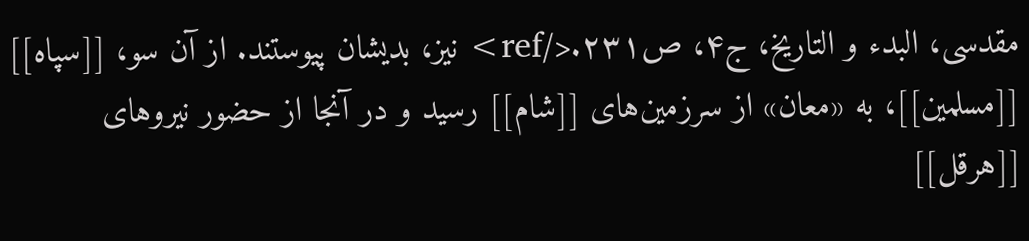مقدسی، البدء و التاریخ، ج۴، ص۲۳۱.</ref> نیز، بدیشان پیوستند. از آن سو، [[سپاه]] [[مسلمین]]، به «معان» از سرزمین‌های [[شام]] رسید و در آنجا از حضور نیروهای [[هرقل]]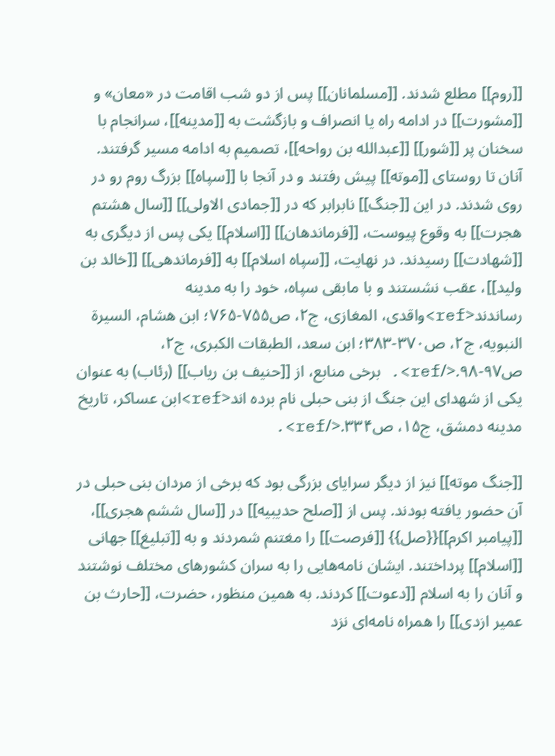[[روم]] مطلع شدند. [[مسلمانان]] پس از دو شب اقامت در «معان» و [[مشورت]] در ادامه راه یا انصراف و بازگشت به [[مدینه]]، سرانجام با سخنان پر [[شور]] [[عبدالله بن رواحه]]، تصمیم به ادامه مسیر گرفتند. آنان تا روستای [[موته]] پیش رفتند و در آنجا با [[سپاه]] بزرگ روم رو در روی شدند. در این [[جنگ]] نابرابر که در [[جمادی الاولی]] [[سال هشتم هجرت]] به وقوع پیوست، [[فرماندهان]] [[اسلام]] یکی پس از دیگری به [[شهادت]] رسیدند. در نهایت، [[سپاه اسلام]] به [[فرماندهی]] [[خالد بن ولید]]، عقب نشستند و با مابقی سپاه، خود را به مدینه رساندند<ref>واقدی، المغازی، ج۲، ص۷۵۵-۷۶۵؛ ابن هشام، السیرة النبویه، ج۲، ص۳۷۰-۳۸۳؛ ابن سعد، الطبقات الکبری، ج۲، ص۹۷-۹۸.</ref>. برخی منابع، از [[حنیف بن ریاب]] (رئاب) به عنوان یکی از شهدای این جنگ از بنی حبلی نام برده اند<ref>ابن عساکر، تاریخ مدینه دمشق، ج۱۵، ص۳۳۴.</ref>.

[[جنگ موته]] نیز از دیگر سرایای بزرگی بود که برخی از مردان بنی حبلی در آن حضور یافته بودند. پس از [[صلح حدیبیه]] در [[سال ششم هجری]]، [[پیامبر اکرم]]{{صل}} [[فرصت]] را مغتنم شمردند و به [[تبلیغ]] جهانی [[اسلام]] پرداختند. ایشان نامه‌هایی را به سران کشورهای مختلف نوشتند و آنان را به اسلام [[دعوت]] کردند. به همین منظور، حضرت، [[حارث بن عمیر ازدی]] را همراه نامه‌ای نزد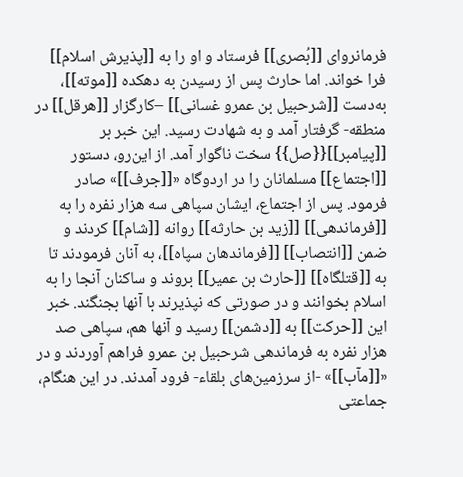فرمانروای [[بُصری]] فرستاد و او را به [[پذیرش اسلام]] فرا خواند. اما حارث پس از رسیدن به دهکده [[موته]]، به‌دست [[شرحبیل بن عمرو غسانی]] –کارگزار [[هرقل]] در منطقه- گرفتار آمد و به شهادت رسید. این خبر بر [[پیامبر]]{{صل}} سخت ناگوار آمد. از این‌رو، دستور [[اجتماع]] مسلمانان را در اردوگاه «[[جرف]]» صادر فرمود. پس از اجتماع، ایشان سپاهی سه هزار نفره را به [[فرماندهی]] [[زید بن حارثه]] روانه [[شام]] کردند و ضمن [[انتصاب]] [[فرماندهان سپاه]]، به آنان فرمودند تا به [[قتلگاه]] [[حارث بن عمیر]] بروند و ساکنان آنجا را به اسلام بخوانند و در صورتی که نپذیرند با آنها بجنگند. خبر این [[حرکت]] به [[دشمن]] رسید و آنها هم، سپاهی صد هزار نفره به فرماندهی شرحبیل بن عمرو فراهم آوردند و در «[[مآب]]» -از سرزمین‌های بلقاء- فرود آمدند. در این هنگام، جماعتی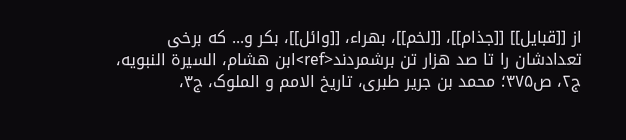از [[قبایل]] [[جذام]]، [[لخم]]، بهراء، [[وائل]]، بکر و... که برخی تعدادشان را تا صد هزار تن برشمردند<ref>ابن هشام، السیرة النبویه، ج۲، ص۳۷۵؛ محمد بن جریر طبری، تاریخ الامم و الملوک، ج۳،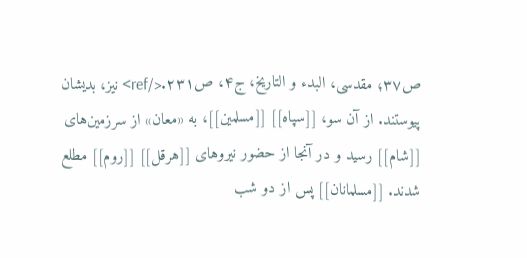ص۳۷؛ مقدسی، البدء و التاریخ، ج۴، ص۲۳۱.</ref> نیز، بدیشان پیوستند. از آن سو، [[سپاه]] [[مسلمین]]، به «معان» از سرزمین‌های [[شام]] رسید و در آنجا از حضور نیروهای [[هرقل]] [[روم]] مطلع شدند. [[مسلمانان]] پس از دو شب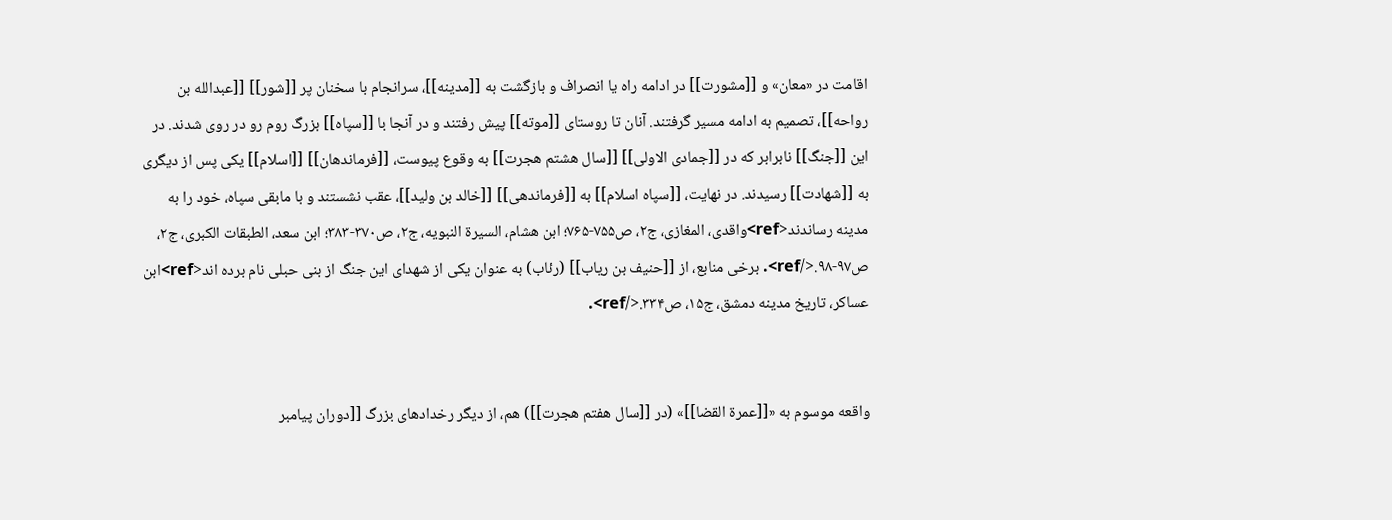اقامت در «معان» و [[مشورت]] در ادامه راه یا انصراف و بازگشت به [[مدینه]]، سرانجام با سخنان پر [[شور]] [[عبدالله بن رواحه]]، تصمیم به ادامه مسیر گرفتند. آنان تا روستای [[موته]] پیش رفتند و در آنجا با [[سپاه]] بزرگ روم رو در روی شدند. در این [[جنگ]] نابرابر که در [[جمادی الاولی]] [[سال هشتم هجرت]] به وقوع پیوست، [[فرماندهان]] [[اسلام]] یکی پس از دیگری به [[شهادت]] رسیدند. در نهایت، [[سپاه اسلام]] به [[فرماندهی]] [[خالد بن ولید]]، عقب نشستند و با مابقی سپاه، خود را به مدینه رساندند<ref>واقدی، المغازی، ج۲، ص۷۵۵-۷۶۵؛ ابن هشام، السیرة النبویه، ج۲، ص۳۷۰-۳۸۳؛ ابن سعد، الطبقات الکبری، ج۲، ص۹۷-۹۸.</ref>. برخی منابع، از [[حنیف بن ریاب]] (رئاب) به عنوان یکی از شهدای این جنگ از بنی حبلی نام برده اند<ref>ابن عساکر، تاریخ مدینه دمشق، ج۱۵، ص۳۳۴.</ref>.


واقعه موسوم به «[[عمرة القضا]]» (در [[سال هفتم هجرت]]) هم، از دیگر رخدادهای بزرگ [[دوران پیامبر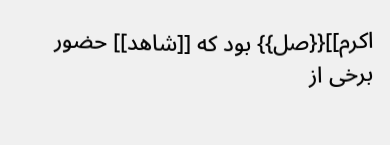اکرم]]{{صل}} بود که [[شاهد]] حضور برخی از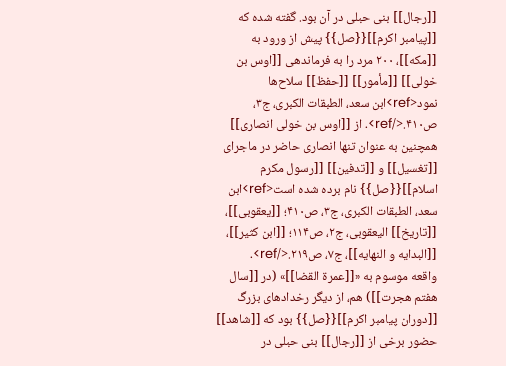[[رجال]] بنی حبلی در آن بود. گفته شده که [[پیامبر اکرم]]{{صل}} پیش از ورود به [[مکه]]، ۲۰۰ مرد را به فرماندهی [[اوس بن خولی]] [[مأمور]] [[حفظ]] سلاح‌ها نمود<ref>ابن سعد، الطبقات الکبری، ج۳، ص۴۱۰.</ref>. از [[اوس بن خولی انصاری]] همچنین به عنوان تنها انصاری حاضر در ماجرای [[تغسیل]] و [[تدفین]] [[رسول مکرم اسلام]]{{صل}} نام برده شده است<ref>ابن سعد، الطبقات الکبری، ج۳، ص۴۱۰؛ [[یعقوبی]]، [[تاریخ]] الیعقوبی، ج۲، ص۱۱۴؛ [[ابن کثیر]]، [[البدایه و النهایه]]، ج۷، ص۲۱۹.</ref>.
واقعه موسوم به «[[عمرة القضا]]» (در [[سال هفتم هجرت]]) هم، از دیگر رخدادهای بزرگ [[دوران پیامبر اکرم]]{{صل}} بود که [[شاهد]] حضور برخی از [[رجال]] بنی حبلی در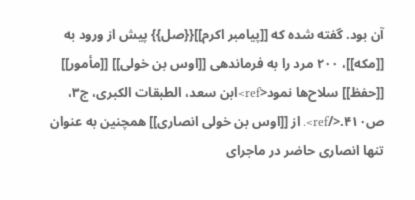آن بود. گفته شده که [[پیامبر اکرم]]{{صل}} پیش از ورود به [[مکه]]، ۲۰۰ مرد را به فرماندهی [[اوس بن خولی]] [[مأمور]] [[حفظ]] سلاح‌ها نمود<ref>ابن سعد، الطبقات الکبری، ج۳، ص۴۱۰.</ref>. از [[اوس بن خولی انصاری]] همچنین به عنوان تنها انصاری حاضر در ماجرای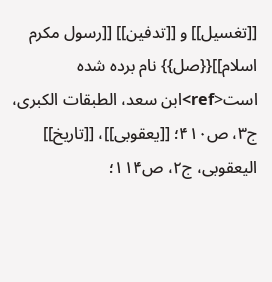[[تغسیل]] و [[تدفین]] [[رسول مکرم اسلام]]{{صل}} نام برده شده است<ref>ابن سعد، الطبقات الکبری، ج۳، ص۴۱۰؛ [[یعقوبی]]، [[تاریخ]] الیعقوبی، ج۲، ص۱۱۴؛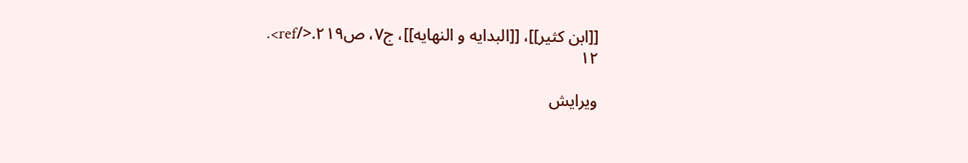[[ابن کثیر]]، [[البدایه و النهایه]]، ج۷، ص۲۱۹.</ref>.
۱۲

ویرایش